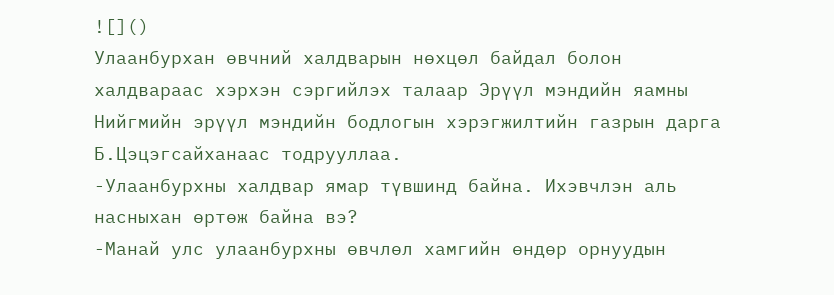![]()
Улаанбурхан өвчний халдварын нөхцөл байдал болон халдвараас хэрхэн сэргийлэх талаар Эрүүл мэндийн яамны Нийгмийн эрүүл мэндийн бодлогын хэрэгжилтийн газрын дарга Б.Цэцэгсайханаас тодрууллаа.
-Улаанбурхны халдвар ямар түвшинд байна. Ихэвчлэн аль насныхан өртөж байна вэ?
-Манай улс улаанбурхны өвчлөл хамгийн өндөр орнуудын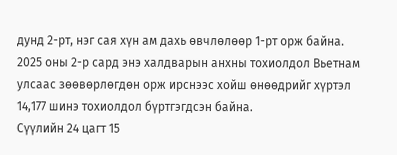дунд 2-рт, нэг сая хүн ам дахь өвчлөлөөр 1-рт орж байна. 2025 оны 2-р сард энэ халдварын анхны тохиолдол Вьетнам улсаас зөөвөрлөгдөн орж ирснээс хойш өнөөдрийг хүртэл 14,177 шинэ тохиолдол бүртгэгдсэн байна.
Сүүлийн 24 цагт 15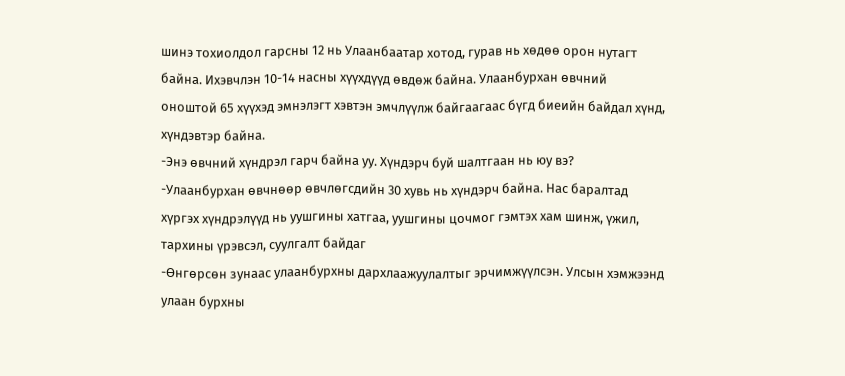шинэ тохиолдол гарсны 12 нь Улаанбаатар хотод, гурав нь хөдөө орон нутагт байна. Ихэвчлэн 10-14 насны хүүхдүүд өвдөж байна. Улаанбурхан өвчний оноштой 65 хүүхэд эмнэлэгт хэвтэн эмчлүүлж байгаагаас бүгд биеийн байдал хүнд, хүндэвтэр байна.
-Энэ өвчний хүндрэл гарч байна уу. Хүндэрч буй шалтгаан нь юу вэ?
-Улаанбурхан өвчнөөр өвчлөгсдийн 30 хувь нь хүндэрч байна. Нас баралтад хүргэх хүндрэлүүд нь уушгины хатгаа, уушгины цочмог гэмтэх хам шинж, үжил, тархины үрэвсэл, суулгалт байдаг
-Өнгөрсөн зунаас улаанбурхны дархлаажуулалтыг эрчимжүүлсэн. Улсын хэмжээнд улаан бурхны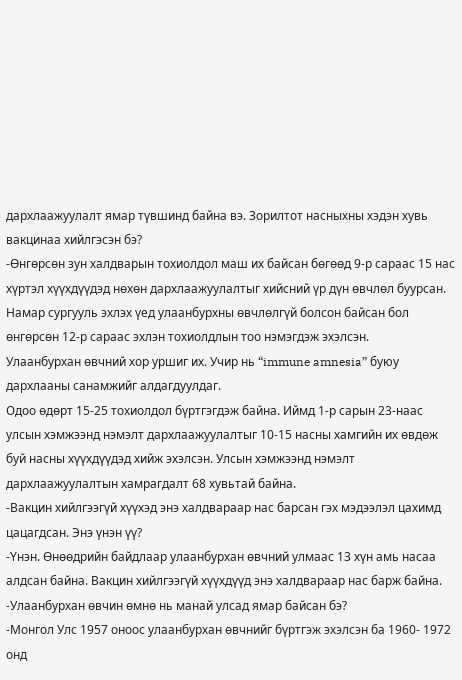дархлаажуулалт ямар түвшинд байна вэ. Зорилтот насныхны хэдэн хувь вакцинаа хийлгэсэн бэ?
-Өнгөрсөн зун халдварын тохиолдол маш их байсан бөгөөд 9-р сараас 15 нас хүртэл хүүхдүүдэд нөхөн дархлаажуулалтыг хийсний үр дүн өвчлөл буурсан. Намар сургууль эхлэх үед улаанбурхны өвчлөлгүй болсон байсан бол өнгөрсөн 12-р сараас эхлэн тохиолдлын тоо нэмэгдэж эхэлсэн.
Улаанбурхан өвчний хор уршиг их. Учир нь “immune amnesia” буюу дархлааны санамжийг алдагдуулдаг.
Одоо өдөрт 15-25 тохиолдол бүртгэгдэж байна. Иймд 1-р сарын 23-наас улсын хэмжээнд нэмэлт дархлаажуулалтыг 10-15 насны хамгийн их өвдөж буй насны хүүхдүүдэд хийж эхэлсэн. Улсын хэмжээнд нэмэлт дархлаажуулалтын хамрагдалт 68 хувьтай байна.
-Вакцин хийлгээгүй хүүхэд энэ халдвараар нас барсан гэх мэдээлэл цахимд цацагдсан. Энэ үнэн үү?
-Үнэн. Өнөөдрийн байдлаар улаанбурхан өвчний улмаас 13 хүн амь насаа алдсан байна. Вакцин хийлгээгүй хүүхдүүд энэ халдвараар нас барж байна.
-Улаанбурхан өвчин өмнө нь манай улсад ямар байсан бэ?
-Монгол Улс 1957 оноос улаанбурхан өвчнийг бүртгэж эхэлсэн ба 1960- 1972 онд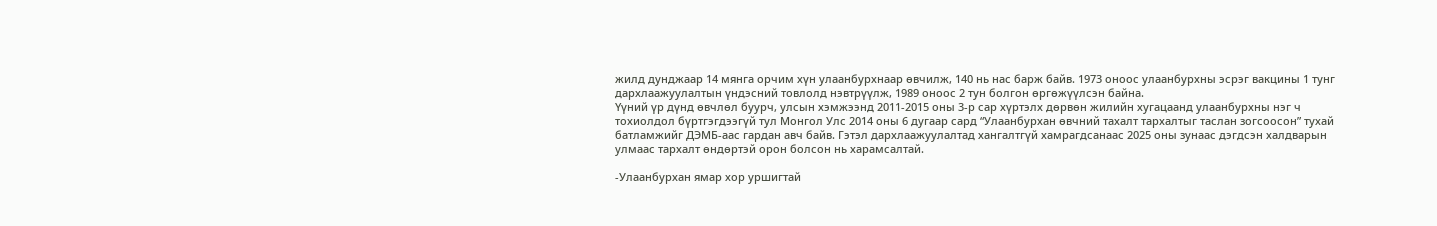жилд дунджаар 14 мянга орчим хүн улаанбурхнаар өвчилж, 140 нь нас барж байв. 1973 оноос улаанбурхны эсрэг вакцины 1 тунг дархлаажуулалтын үндэсний товлолд нэвтрүүлж, 1989 оноос 2 тун болгон өргөжүүлсэн байна.
Үүний үр дүнд өвчлөл буурч, улсын хэмжээнд 2011-2015 оны 3-р сар хүртэлх дөрвөн жилийн хугацаанд улаанбурхны нэг ч тохиолдол бүртгэгдээгүй тул Монгол Улс 2014 оны 6 дугаар сард “Улаанбурхан өвчний тахалт тархалтыг таслан зогсоосон” тухай батламжийг ДЭМБ-аас гардан авч байв. Гэтэл дархлаажуулалтад хангалтгүй хамрагдсанаас 2025 оны зунаас дэгдсэн халдварын улмаас тархалт өндөртэй орон болсон нь харамсалтай.

-Улаанбурхан ямар хор уршигтай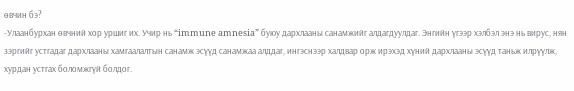өвчин бэ?
-Улаанбурхан өвчний хор уршиг их. Учир нь “immune amnesia” буюу дархлааны санамжийг алдагдуулдаг. Энгийн үгээр хэлбэл энэ нь вирус, нян зэргийг устгадаг дархлааны хамгаалалтын санамж эсүүд санамжаа алддаг, ингэснээр халдвар орж ирэхэд хүний дархлааны эсүүд таньж илрүүлж, хурдан устгах боломжгүй болдог.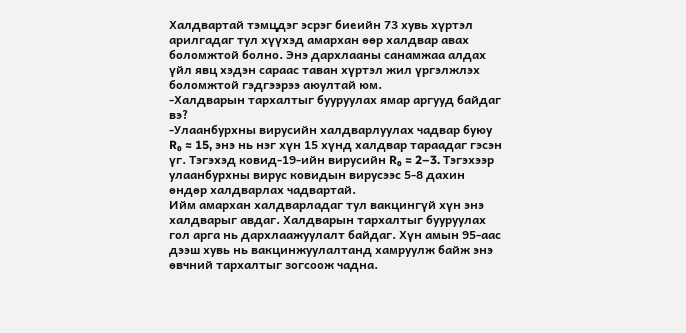Халдвартай тэмцдэг эсрэг биеийн 73 хувь хүртэл арилгадаг тул хүүхэд амархан өөр халдвар авах боломжтой болно. Энэ дархлааны санамжаа алдах үйл явц хэдэн сараас таван хүртэл жил үргэлжлэх боломжтой гэдгээрээ аюултай юм.
-Халдварын тархалтыг бууруулах ямар аргууд байдаг вэ?
-Улаанбурхны вирусийн халдварлуулах чадвар буюу R₀ ≈ 15, энэ нь нэг хүн 15 хүнд халдвар тараадаг гэсэн үг. Тэгэхэд ковид-19-ийн вирусийн R₀ ≈ 2–3. Тэгэхээр улаанбурхны вирус ковидын вирусээс 5-8 дахин өндөр халдварлах чадвартай.
Ийм амархан халдварладаг тул вакцингүй хүн энэ халдварыг авдаг. Халдварын тархалтыг бууруулах гол арга нь дархлаажуулалт байдаг. Хүн амын 95-аас дээш хувь нь вакцинжуулалтанд хамруулж байж энэ өвчний тархалтыг зогсоож чадна.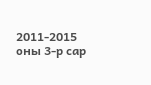2011-2015 оны 3-р сар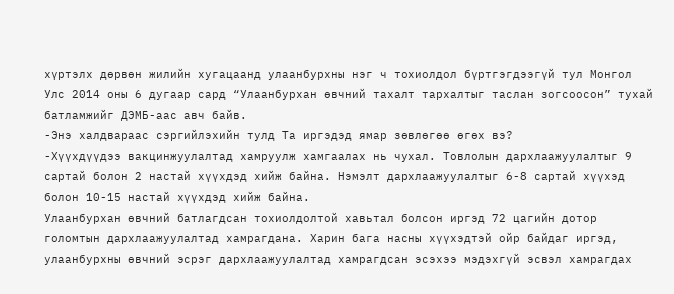хүртэлх дөрвөн жилийн хугацаанд улаанбурхны нэг ч тохиолдол бүртгэгдээгүй тул Монгол Улс 2014 оны 6 дугаар сард “Улаанбурхан өвчний тахалт тархалтыг таслан зогсоосон” тухай батламжийг ДЭМБ-аас авч байв.
-Энэ халдвараас сэргийлэхийн тулд Та иргэдэд ямар зөвлөгөө өгөх вэ?
-Хүүхдүүдээ вакцинжуулалтад хамруулж хамгаалах нь чухал. Товлолын дархлаажуулалтыг 9 сартай болон 2 настай хүүхдэд хийж байна. Нэмэлт дархлаажуулалтыг 6-8 сартай хүүхэд болон 10-15 настай хүүхдэд хийж байна.
Улаанбурхан өвчний батлагдсан тохиолдолтой хавьтал болсон иргэд 72 цагийн дотор голомтын дархлаажуулалтад хамрагдана. Харин бага насны хүүхэдтэй ойр байдаг иргэд, улаанбурхны өвчний эсрэг дархлаажуулалтад хамрагдсан эсэхээ мэдэхгүй эсвэл хамрагдах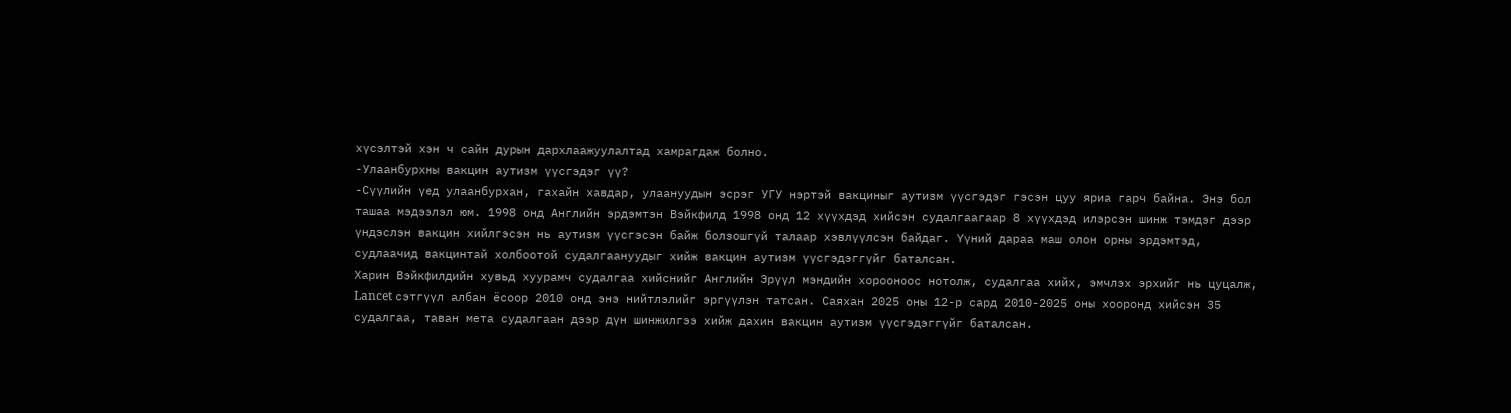хүсэлтэй хэн ч сайн дурын дархлаажуулалтад хамрагдаж болно.
-Улаанбурхны вакцин аутизм үүсгэдэг үү?
-Сүүлийн үед улаанбурхан, гахайн хавдар, улаануудын эсрэг УГУ нэртэй вакциныг аутизм үүсгэдэг гэсэн цуу яриа гарч байна. Энэ бол ташаа мэдээлэл юм. 1998 онд Английн эрдэмтэн Вэйкфилд 1998 онд 12 хүүхдэд хийсэн судалгаагаар 8 хүүхдэд илэрсэн шинж тэмдэг дээр үндэслэн вакцин хийлгэсэн нь аутизм үүсгэсэн байж болзошгүй талаар хэвлүүлсэн байдаг. Үүний дараа маш олон орны эрдэмтэд, судлаачид вакцинтай холбоотой судалгаануудыг хийж вакцин аутизм үүсгэдэггүйг баталсан.
Харин Вэйкфилдийн хувьд хуурамч судалгаа хийснийг Английн Эрүүл мэндийн хорооноос нотолж, судалгаа хийх, эмчлэх эрхийг нь цуцалж, Lancet сэтгүүл албан ёсоор 2010 онд энэ нийтлэлийг эргүүлэн татсан. Саяхан 2025 оны 12-р сард 2010-2025 оны хооронд хийсэн 35 судалгаа, таван мета судалгаан дээр дүн шинжилгээ хийж дахин вакцин аутизм үүсгэдэггүйг баталсан.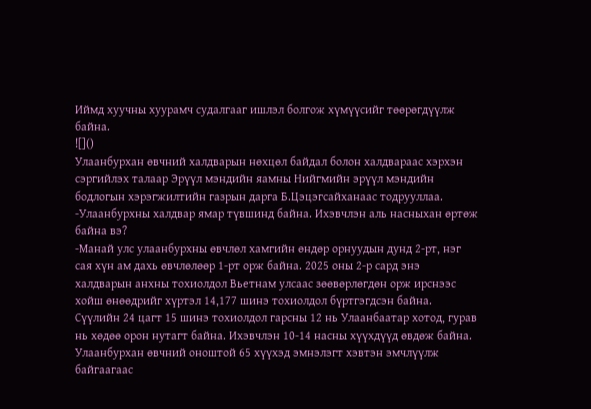Иймд хуучны хуурамч судалгааг ишлэл болгож хүмүүсийг төөрөгдүүлж байна.
![]()
Улаанбурхан өвчний халдварын нөхцөл байдал болон халдвараас хэрхэн сэргийлэх талаар Эрүүл мэндийн яамны Нийгмийн эрүүл мэндийн бодлогын хэрэгжилтийн газрын дарга Б.Цэцэгсайханаас тодрууллаа.
-Улаанбурхны халдвар ямар түвшинд байна. Ихэвчлэн аль насныхан өртөж байна вэ?
-Манай улс улаанбурхны өвчлөл хамгийн өндөр орнуудын дунд 2-рт, нэг сая хүн ам дахь өвчлөлөөр 1-рт орж байна. 2025 оны 2-р сард энэ халдварын анхны тохиолдол Вьетнам улсаас зөөвөрлөгдөн орж ирснээс хойш өнөөдрийг хүртэл 14,177 шинэ тохиолдол бүртгэгдсэн байна.
Сүүлийн 24 цагт 15 шинэ тохиолдол гарсны 12 нь Улаанбаатар хотод, гурав нь хөдөө орон нутагт байна. Ихэвчлэн 10-14 насны хүүхдүүд өвдөж байна. Улаанбурхан өвчний оноштой 65 хүүхэд эмнэлэгт хэвтэн эмчлүүлж байгаагаас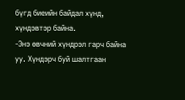бүгд биеийн байдал хүнд, хүндэвтэр байна.
-Энэ өвчний хүндрэл гарч байна уу. Хүндэрч буй шалтгаан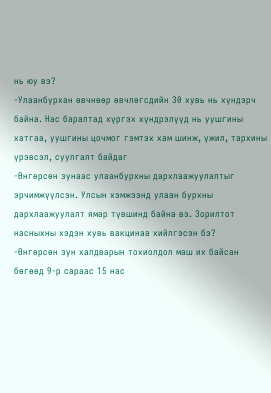нь юу вэ?
-Улаанбурхан өвчнөөр өвчлөгсдийн 30 хувь нь хүндэрч байна. Нас баралтад хүргэх хүндрэлүүд нь уушгины хатгаа, уушгины цочмог гэмтэх хам шинж, үжил, тархины үрэвсэл, суулгалт байдаг
-Өнгөрсөн зунаас улаанбурхны дархлаажуулалтыг эрчимжүүлсэн. Улсын хэмжээнд улаан бурхны дархлаажуулалт ямар түвшинд байна вэ. Зорилтот насныхны хэдэн хувь вакцинаа хийлгэсэн бэ?
-Өнгөрсөн зун халдварын тохиолдол маш их байсан бөгөөд 9-р сараас 15 нас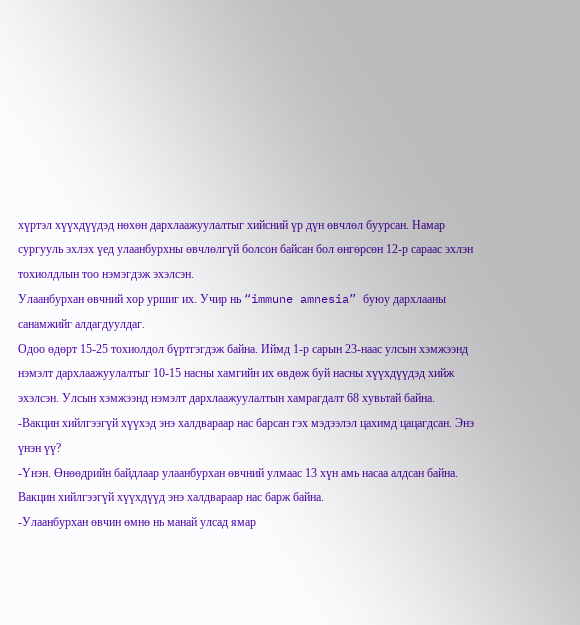хүртэл хүүхдүүдэд нөхөн дархлаажуулалтыг хийсний үр дүн өвчлөл буурсан. Намар сургууль эхлэх үед улаанбурхны өвчлөлгүй болсон байсан бол өнгөрсөн 12-р сараас эхлэн тохиолдлын тоо нэмэгдэж эхэлсэн.
Улаанбурхан өвчний хор уршиг их. Учир нь “immune amnesia” буюу дархлааны санамжийг алдагдуулдаг.
Одоо өдөрт 15-25 тохиолдол бүртгэгдэж байна. Иймд 1-р сарын 23-наас улсын хэмжээнд нэмэлт дархлаажуулалтыг 10-15 насны хамгийн их өвдөж буй насны хүүхдүүдэд хийж эхэлсэн. Улсын хэмжээнд нэмэлт дархлаажуулалтын хамрагдалт 68 хувьтай байна.
-Вакцин хийлгээгүй хүүхэд энэ халдвараар нас барсан гэх мэдээлэл цахимд цацагдсан. Энэ үнэн үү?
-Үнэн. Өнөөдрийн байдлаар улаанбурхан өвчний улмаас 13 хүн амь насаа алдсан байна. Вакцин хийлгээгүй хүүхдүүд энэ халдвараар нас барж байна.
-Улаанбурхан өвчин өмнө нь манай улсад ямар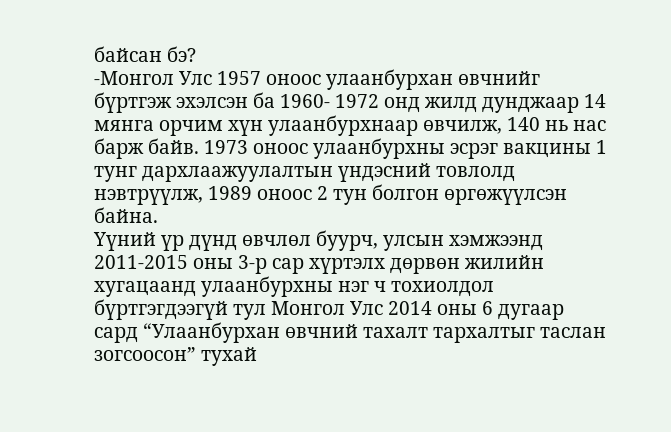байсан бэ?
-Монгол Улс 1957 оноос улаанбурхан өвчнийг бүртгэж эхэлсэн ба 1960- 1972 онд жилд дунджаар 14 мянга орчим хүн улаанбурхнаар өвчилж, 140 нь нас барж байв. 1973 оноос улаанбурхны эсрэг вакцины 1 тунг дархлаажуулалтын үндэсний товлолд нэвтрүүлж, 1989 оноос 2 тун болгон өргөжүүлсэн байна.
Үүний үр дүнд өвчлөл буурч, улсын хэмжээнд 2011-2015 оны 3-р сар хүртэлх дөрвөн жилийн хугацаанд улаанбурхны нэг ч тохиолдол бүртгэгдээгүй тул Монгол Улс 2014 оны 6 дугаар сард “Улаанбурхан өвчний тахалт тархалтыг таслан зогсоосон” тухай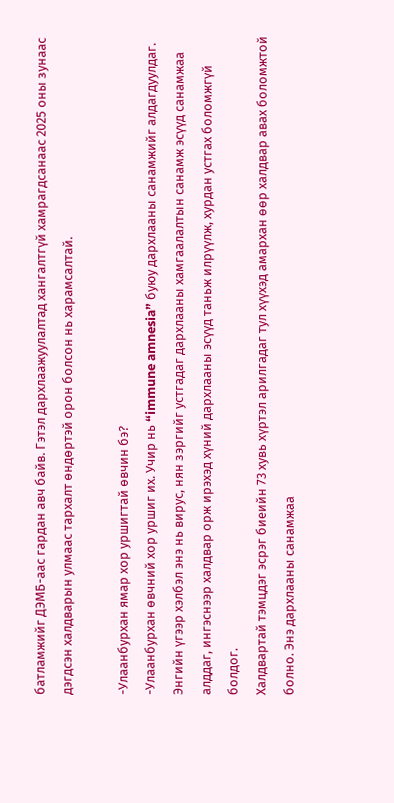батламжийг ДЭМБ-аас гардан авч байв. Гэтэл дархлаажуулалтад хангалтгүй хамрагдсанаас 2025 оны зунаас дэгдсэн халдварын улмаас тархалт өндөртэй орон болсон нь харамсалтай.

-Улаанбурхан ямар хор уршигтай өвчин бэ?
-Улаанбурхан өвчний хор уршиг их. Учир нь “immune amnesia” буюу дархлааны санамжийг алдагдуулдаг. Энгийн үгээр хэлбэл энэ нь вирус, нян зэргийг устгадаг дархлааны хамгаалалтын санамж эсүүд санамжаа алддаг, ингэснээр халдвар орж ирэхэд хүний дархлааны эсүүд таньж илрүүлж, хурдан устгах боломжгүй болдог.
Халдвартай тэмцдэг эсрэг биеийн 73 хувь хүртэл арилгадаг тул хүүхэд амархан өөр халдвар авах боломжтой болно. Энэ дархлааны санамжаа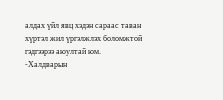алдах үйл явц хэдэн сараас таван хүртэл жил үргэлжлэх боломжтой гэдгээрээ аюултай юм.
-Халдварын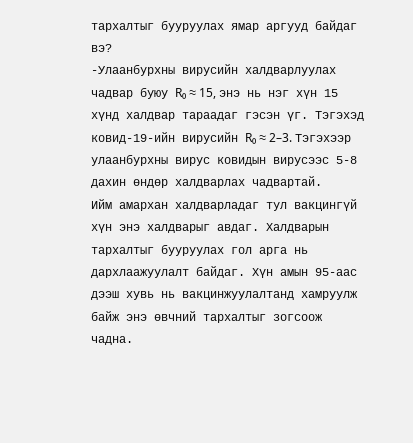тархалтыг бууруулах ямар аргууд байдаг вэ?
-Улаанбурхны вирусийн халдварлуулах чадвар буюу R₀ ≈ 15, энэ нь нэг хүн 15 хүнд халдвар тараадаг гэсэн үг. Тэгэхэд ковид-19-ийн вирусийн R₀ ≈ 2–3. Тэгэхээр улаанбурхны вирус ковидын вирусээс 5-8 дахин өндөр халдварлах чадвартай.
Ийм амархан халдварладаг тул вакцингүй хүн энэ халдварыг авдаг. Халдварын тархалтыг бууруулах гол арга нь дархлаажуулалт байдаг. Хүн амын 95-аас дээш хувь нь вакцинжуулалтанд хамруулж байж энэ өвчний тархалтыг зогсоож чадна.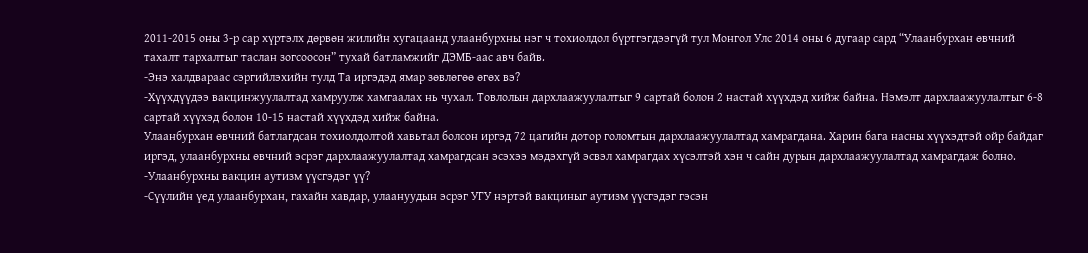2011-2015 оны 3-р сар хүртэлх дөрвөн жилийн хугацаанд улаанбурхны нэг ч тохиолдол бүртгэгдээгүй тул Монгол Улс 2014 оны 6 дугаар сард “Улаанбурхан өвчний тахалт тархалтыг таслан зогсоосон” тухай батламжийг ДЭМБ-аас авч байв.
-Энэ халдвараас сэргийлэхийн тулд Та иргэдэд ямар зөвлөгөө өгөх вэ?
-Хүүхдүүдээ вакцинжуулалтад хамруулж хамгаалах нь чухал. Товлолын дархлаажуулалтыг 9 сартай болон 2 настай хүүхдэд хийж байна. Нэмэлт дархлаажуулалтыг 6-8 сартай хүүхэд болон 10-15 настай хүүхдэд хийж байна.
Улаанбурхан өвчний батлагдсан тохиолдолтой хавьтал болсон иргэд 72 цагийн дотор голомтын дархлаажуулалтад хамрагдана. Харин бага насны хүүхэдтэй ойр байдаг иргэд, улаанбурхны өвчний эсрэг дархлаажуулалтад хамрагдсан эсэхээ мэдэхгүй эсвэл хамрагдах хүсэлтэй хэн ч сайн дурын дархлаажуулалтад хамрагдаж болно.
-Улаанбурхны вакцин аутизм үүсгэдэг үү?
-Сүүлийн үед улаанбурхан, гахайн хавдар, улаануудын эсрэг УГУ нэртэй вакциныг аутизм үүсгэдэг гэсэн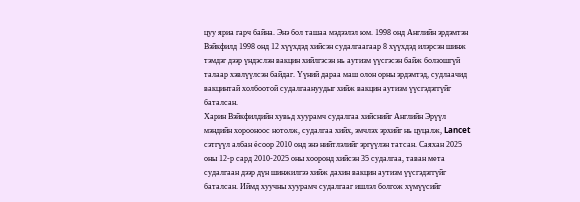цуу яриа гарч байна. Энэ бол ташаа мэдээлэл юм. 1998 онд Английн эрдэмтэн Вэйкфилд 1998 онд 12 хүүхдэд хийсэн судалгаагаар 8 хүүхдэд илэрсэн шинж тэмдэг дээр үндэслэн вакцин хийлгэсэн нь аутизм үүсгэсэн байж болзошгүй талаар хэвлүүлсэн байдаг. Үүний дараа маш олон орны эрдэмтэд, судлаачид вакцинтай холбоотой судалгаануудыг хийж вакцин аутизм үүсгэдэггүйг баталсан.
Харин Вэйкфилдийн хувьд хуурамч судалгаа хийснийг Английн Эрүүл мэндийн хорооноос нотолж, судалгаа хийх, эмчлэх эрхийг нь цуцалж, Lancet сэтгүүл албан ёсоор 2010 онд энэ нийтлэлийг эргүүлэн татсан. Саяхан 2025 оны 12-р сард 2010-2025 оны хооронд хийсэн 35 судалгаа, таван мета судалгаан дээр дүн шинжилгээ хийж дахин вакцин аутизм үүсгэдэггүйг баталсан. Иймд хуучны хуурамч судалгааг ишлэл болгож хүмүүсийг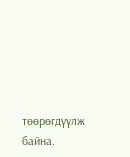төөрөгдүүлж байна.